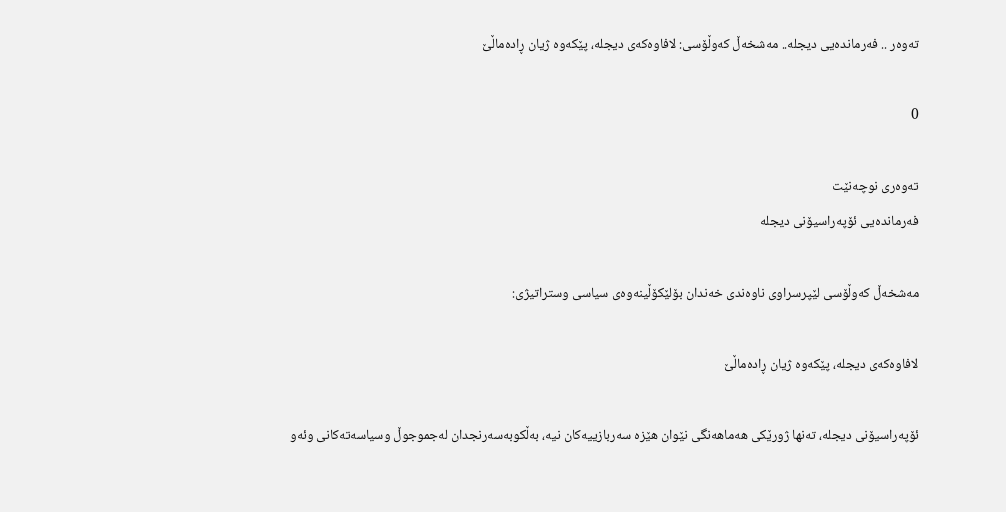تەوەر .. فەرماندەیی دیجلە.. مه‌شخه‌ڵ كه‌وڵۆسی: لافاوه‌كه‌ی دیجله‌، پێكه‌وه‌ ژیان ڕاده‌ماڵێ‌

0

تەوەری نوچەنێت
فەرماندەیی ئۆپەراسیۆنی دیجلە

مه‌شخه‌ڵ كه‌وڵۆسی لێپرسراوی ناوه‌ندی خه‌ندان بۆلێكۆڵینه‌وه‌ی سیاسی وستراتیژی:

لافاوه‌كه‌ی دیجله‌، پێكه‌وه‌ ژیان ڕاده‌ماڵێ‌

ئۆپه‌راسیۆنی دیجله‌، ته‌نها ژورێكی هه‌ماهه‌نگی نێوان هێزه‌ سه‌ربازییە‌كان نیه‌، به‌ڵكوبه‌سه‌رنجدان له‌جموجوڵ وسیاسه‌ته‌كانی وئه‌و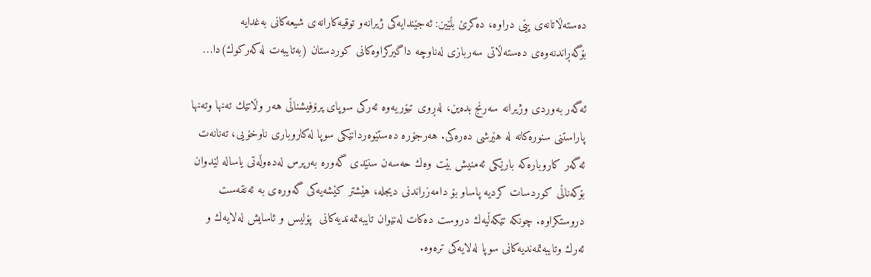ده‌سته‌ڵاتانه‌ی پێی دراوه‌، ده‌كرێ‌ بڵێین: ئه‌جێندایه‌كی ژیرانه‌و توقیه‌كارانه‌ی شیعه‌كانی به‌غدایه‌ بۆگه‌ڕاندنه‌وه‌ی ده‌سته‌ڵاتی سه‌ربازی له‌ناوچه‌ داگیركراوه‌كانی كوردستان (به‌تایبه‌ت له‌كه‌ركوك)دا…

ئه‌گه‌ر به‌وردی وژیرانه‌ سه‌رنج بده‌ین، له‌ڕوی تیۆریه‌وه‌ ئه‌ركی سوپای پرۆفیشناڵی هه‌ر وڵاتێك ته‌نها وته‌نها پاراستنی سنوره‌كانه‌ له‌ هێرشی ده‌ره‌كی. هه‌رجۆره‌ ده‌ستێوه‌ردانێكی سوپا له‌كاروباری ناوخۆیی، ته‌نانه‌ت ئه‌گه‌ر كاروباره‌كه‌ بارێكی ئه‌منیش بێت وه‌ك حه‌سه‌ن سنێدی گه‌وره‌ به‌رپرس له‌ده‌وڵه‌تی یاساله ‌لێدوان بۆكه‌ناڵی كوردسات كردیه‌ پاساو بۆ دامه‌زراندنی دیجله‌، هێشتر كێشه‌یه‌كی گه‌وره‌ی به‌ ئه‌نقه‌ست دروستكراوه‌. چونكه‌ تێكه‌ڵیه‌ك دروست ده‌كات له‌نێوان تایبه‌تمه‌ندیه‌كانی  پۆلیس و ئاسایش له‌لایه‌ك و ئه‌رك وتایبه‌تمه‌ندیه‌كانی سوپا له‌لایه‌كی تره‌وه‌.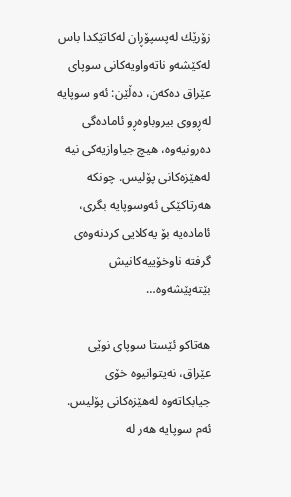زۆرێك له‌پسپۆڕان له‌كاتێكدا باس له‌كێشه‌و ناته‌واویه‌كانی سوپای عێراق ده‌كه‌ن، ده‌ڵێن: ئه‌و سوپایه‌ له‌ڕووی بیروباوه‌ڕو ئاماده‌گی ده‌رونیه‌وه‌، هیچ جیاوازیه‌كی نیه‌ له‌هێزه‌كانی پۆلیس. چونكه‌ هه‌رتاكێكی ئه‌وسوپایه‌ بگری، ئاماده‌یه‌ بۆ یه‌كلایی كردنه‌وه‌ی گرفته‌ ناوخۆییه‌كانیش بێته‌پێشه‌وه‌…

هه‌تاكو ئێستا سوپای نوێی عێراق، نه‌یتوانیوه‌ خۆی جیابكاته‌وه‌ له‌هێزه‌كانی پۆلیس. ئه‌م سوپایه‌ هه‌ر له‌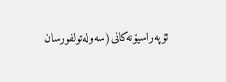ئۆپه‌راسیۆنه‌كانی(سه‌وله‌تولفورسان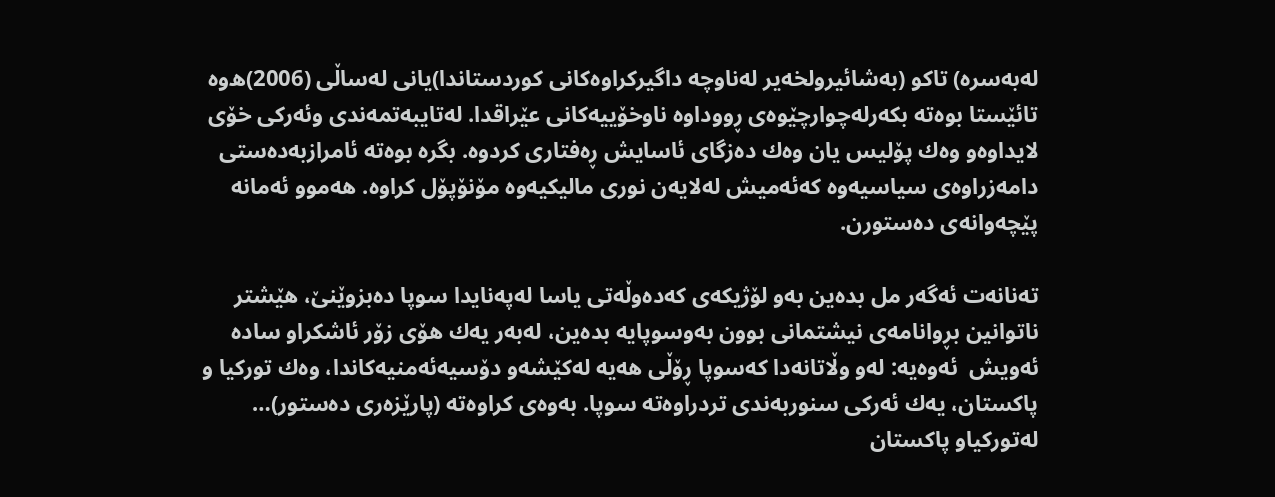له‌به‌سره‌) تاكو (به‌شائیرولخه‌یر له‌ناوچه‌ داگیركراوه‌كانی كوردستاندا)یانی له‌ساڵی (2006)ه‌وه‌ تائێستا بوه‌ته‌ بكه‌رله‌چوارچێوه‌ی ڕووداوه‌ ناوخۆییه‌كانی عێراقدا. له‌تایبه‌تمه‌ندی وئه‌ركی خۆی لایداوه‌و وه‌ك پۆلیس یان وه‌ك ده‌زگای ئاسایش ڕه‌فتاری كردوه‌. بگره‌ بوه‌ته‌ ئامرازبه‌ده‌ستی دامه‌زراوه‌ی سیاسیه‌وه‌ كه‌ئه‌میش له‌لایه‌ن نوری مالیكیه‌وه‌ مۆنۆپۆل كراوه‌. هه‌موو ئه‌مانه‌ پێچه‌وانه‌ی ده‌ستورن.

ته‌نانه‌ت ئه‌گه‌ر مل بده‌ین به‌و لۆژیكه‌ی كه‌ده‌وڵه‌تی یاسا له‌په‌نایدا سوپا ده‌بزوێنێ‌، هێشتر ناتوانین بڕوانامه‌ی نیشتمانی بوون به‌وسوپایه‌ بده‌ین، له‌به‌ر یه‌ك هۆی زۆر ئاشكراو ساده‌ ئه‌ویش  ئه‌وه‌یه‌: له‌و وڵاتانه‌دا كه‌سوپا ڕۆڵی هه‌یه‌ له‌كێشه‌و دۆسیه‌ئه‌منیه‌كاندا، وه‌ك توركیا و پاكستان، یه‌ك ئه‌ركی سنوربه‌ندی تردراوه‌ته‌ سوپا. به‌وه‌ی كراوه‌ته‌ (پارێزه‌ری ده‌ستور)… له‌توركیاو پاكستان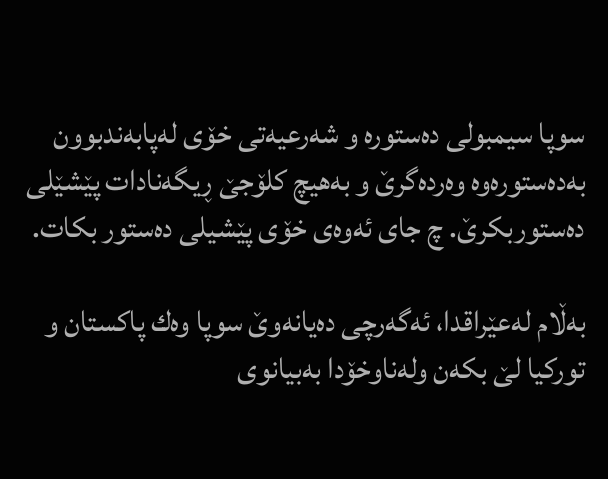سوپا سیمبولی ده‌ستوره‌ و شه‌رعیه‌تی خۆی له‌پابه‌ندبوون به‌ده‌ستوره‌وه‌ وه‌رده‌گرێ‌ و به‌هیچ كلۆجێ‌ ڕیگه‌نادات پێشێلی ده‌ستوربكرێ‌. چ جای ئه‌وه‌ی خۆی پێشیلی ده‌ستور بكات.

به‌ڵام له‌عێراقدا، ئه‌گه‌رچی ده‌یانه‌وێ‌ سوپا وه‌ك پاكستان و توركیا لێ بكه‌ن وله‌ناوخۆدا به‌بیانوی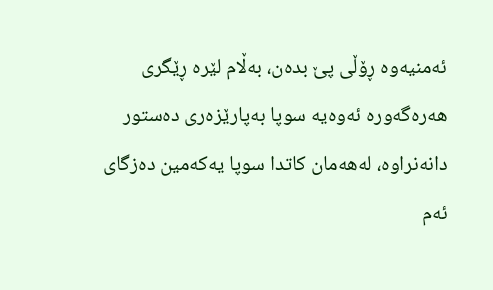ئه‌منیه‌وه‌ ڕۆڵی پێ‌ بده‌ن، به‌ڵام لێره‌ ڕێگری هه‌ره‌گه‌وره‌ ئه‌وه‌یه‌ سوپا به‌پارێزه‌ری ده‌ستور دانه‌نراوه‌، له‌هه‌مان كاتدا سوپا یه‌كه‌مین ده‌زگای ئه‌م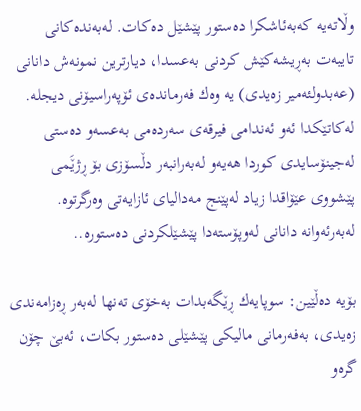وڵاته‌یه‌ كه‌به‌ئاشكرا ده‌ستور پێشێل ده‌كات. له‌به‌نده‌كانی تایبه‌ت به‌ڕیشه‌كێش كردنی به‌عسدا، دیارترین نمونه‌ش دانانی (عه‌بدولئه‌میر زه‌یدی) یه‌ وه‌ك فه‌رمانده‌ی ئۆپه‌راسیۆنی دیجله‌. له‌كاتێكدا ئه‌و ئه‌ندامی فیرقه‌ی سه‌رده‌می به‌عسه‌و ده‌ستی له‌جینۆسایدی كوردا هه‌یه‌و له‌به‌رانبه‌ر دڵسۆزی بۆ ڕژێَمی پێشووی عێۆاقدا زیاد له‌پێنج مه‌دالیای ئازایه‌تی وه‌رگرتوه‌. له‌به‌رئه‌وانه‌ دانانی له‌وپۆسته‌دا پێشێلكردنی ده‌ستوره‌..

بۆیه‌ ده‌ڵێین: سوپایه‌ك ڕێگه‌بدات به‌خۆی ته‌نها له‌به‌ر ڕه‌زامه‌ندی زه‌یدی، به‌فه‌رمانی مالیكی پێشێلی ده‌ستور بكات، ئه‌بێ‌ چۆن گره‌و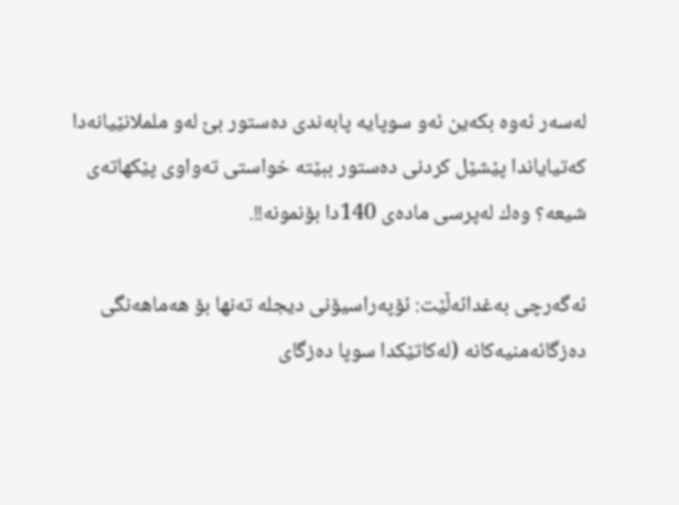له‌سه‌ر ئه‌وه‌ بكه‌ین ئه‌و سوپایه‌ پابه‌ندی ده‌ستور بێ‌ له‌و ململانێیانه‌دا كه‌تیایاندا پێشێل كردنی ده‌ستور ببێته‌ خواستی ته‌واوی پێكهاته‌ی شیعه‌؟ وه‌ك له‌پرسی ماده‌ی 140دا بۆنمونه‌!!.

ئه‌گه‌رچی به‌غدائه‌ڵێت: ئۆپه‌راسیۆنی دیجله‌ ته‌نها بۆ هه‌ماهه‌نگی ده‌زگائه‌منیه‌كانه‌ (له‌كاتێكدا سوپا ده‌زگای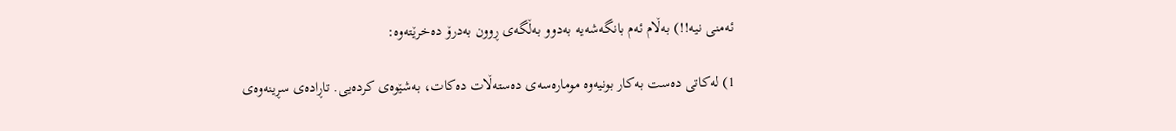ئه‌منی نیه‌!!) به‌ڵام ئه‌م بانگه‌شه‌یه‌ به‌دوو به‌ڵگه‌ی ڕوون به‌درۆ ده‌خرێته‌وه‌:

1) له‌كاتی ده‌ست به‌كار بونیه‌وه‌ موماره‌سه‌ی ده‌سته‌ڵات ده‌كات، به‌شێوه‌ی كرده‌یی. تاڕاده‌ی سڕینه‌وه‌ی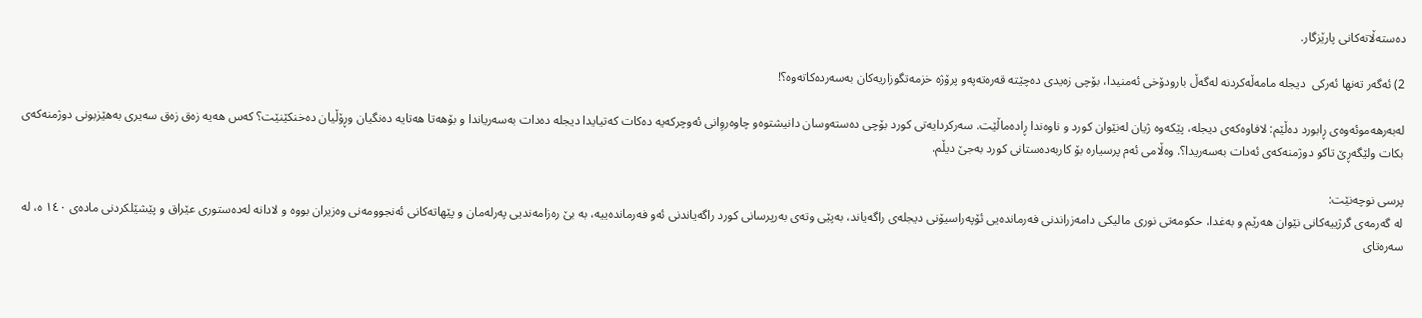ده‌سته‌ڵاته‌كانی پارێزگار.

2) ئه‌گه‌ر ته‌نها ئه‌ركی  دیجله‌ مامه‌ڵه‌كردنه‌ له‌گه‌ڵ بارودۆخی ئه‌منیدا، بۆچی زه‌یدی ده‌چێته‌ قه‌ره‌ته‌په‌و پرۆژه‌ خزمه‌تگوزاریه‌كان به‌سه‌رده‌كاته‌وه‌؟!

له‌به‌رهه‌موئه‌وه‌ی ڕابورد ده‌ڵێم: لافاوه‌كه‌ی دیجله‌، پێكه‌وه‌ ژیان له‌نێوان كورد و ناوه‌ندا ڕاده‌ماڵێت. سه‌ركردایه‌تی كورد بۆچی ده‌سته‌وسان دانیشتوه‌و چاوه‌روِانی ئه‌وچركه‌یه‌ ده‌كات كه‌تیایدا دیجله‌ ده‌دات به‌سه‌ریاندا و بۆهه‌تا هه‌تایه‌ ده‌نگیان وڕۆڵیان ده‌خنكێنێت؟ كه‌س هه‌یه‌ زه‌ق زه‌ق سه‌یری به‌هێزبونی دوژمنه‌كه‌ی بكات ولێگه‌ڕێ‌ تاكو دوژمنه‌كه‌ی ئه‌دات به‌سه‌ریدا؟. وه‌ڵامی ئه‌م پرسیاره‌ بۆ كاربه‌ده‌ستانی كورد به‌جێ‌ دیڵم.

پرسی نوچەنێت:
لە گەرمەی گرژییەکانی نێوان هەرێم و بەغدا، حکومەتی نوری مالیکی دامەزراندنی فەرماندەیی ئۆپەراسیۆنی دیجلەی راگەیاند، بەپێی وتەی بەرپرسانی کورد راگەیاندنی ئەو فەرماندەییە، بە بێ رەزامەندیی پەرلەمان و پێهاتەکانی ئەنجوومەنی وەزیران بووە و لادانە لەدەستوری عێراق و پێشێلکردنی مادەی ١٤٠ ە، لە سەرەتای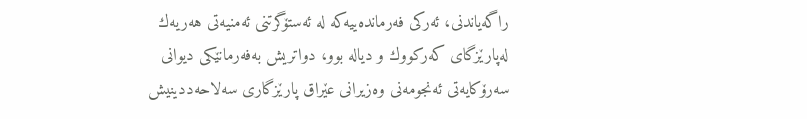راگەیاندنی، ئەرکی فەرماندەییەکە لە ئەستۆگرتنی ئەمنیەتی هەریەك لەپارێزگای كەركووك و دیالە بوو، دواتریش بەفەرمانێكی دیوانی سەرۆكایەتی ئەنجومەنی وەزیرانی عێراق پارێزگاری سەلاحەددینیش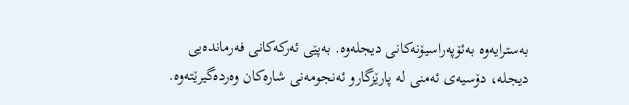بەسترایەوە بەئۆپەراسیۆنەكانی دیجلەوە. بەپێی ئەرکەکانی فەرماندەیی دیجلە، دۆسیەی ئەمنی لە پارێزگارو ئەنجومەنی شارەکان وەردەگیرێتەوە.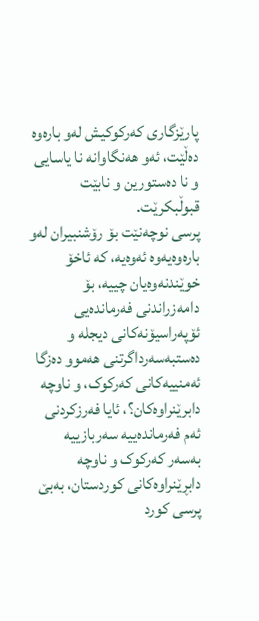پارێزگاری کەرکوکیش لەو بارەوە دەڵێت، ئەو هەنگاوانە نا یاسایی و نا دەستورین و نابێت قبوڵبکرێت.
پرسی نوچەنێت بۆ رۆشنبیران لەو بارەوەیەوە ئەوەیە، کە ئاخۆ خوێندنەوەیان چییە، بۆ دامەزراندنی فەرماندەیی ئۆپەراسیۆنەکانی دیجلە و دەستبەسەرداگرتنی هەموو دەزگا ئەمنییەکانی کەرکوک، و ناوچە دابرێنراوەکان؟، ئایا فەرزکردنی ئەم فەرماندەییە سەربازییە بەسەر کەرکوک و ناوچە دابڕێنراوەکانی کوردستان، بەبێ پرسی کورد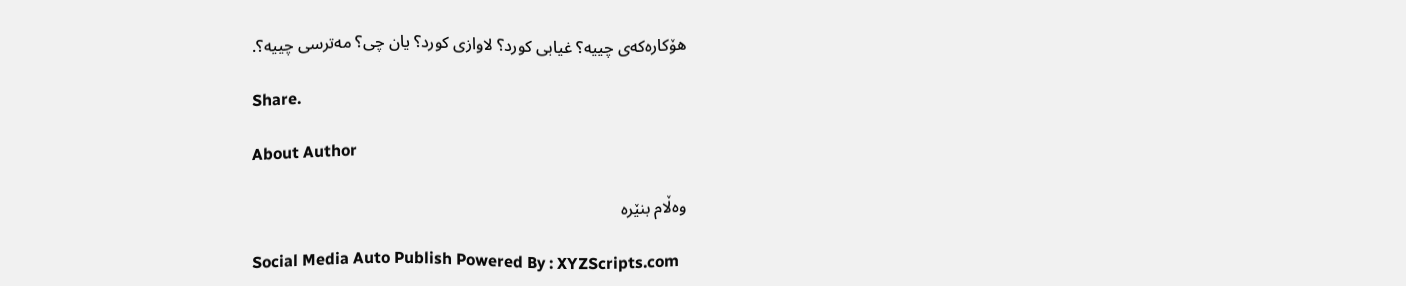هۆکارەکەی چییە؟ غیابی کورد؟ لاوازی کورد؟ یان چی؟ مەترسی چییە؟.

Share.

About Author

وەڵام بنێرە

Social Media Auto Publish Powered By : XYZScripts.com